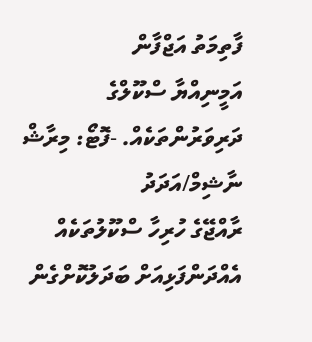ފާތިމަތު އަޖްފާން
އަމީނިއްޔާ ސްކޫލްގެ ދަރިވަރުންތަކެއް. -ފޮޓޯ: މިރާޝް ނާޝިމް/އަދަދު
ރާއްޖޭގެ ހުރިހާ ސްކޫލުތަކެއް އެއްދަންފަޅިއަށް ބަދަލުކޮށްގެން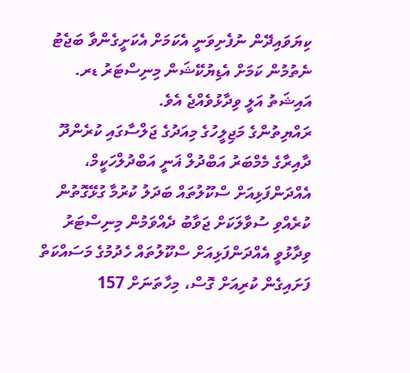ކިޔަވައިދޭން ނުފެށިވަނީ އެކަމަށް އެކަށީގެންވާ ބަޖެޓު ނެތުމުން ކަމަށް އެޑިޔުކޭޝަން މިނިސްޓަރު ޑރ. އައިޝަތު އަލީ ވިދާޅުވެއްޖެ އެވެ.
ރައްޔިތުންގެ މަޖިލީހުގެ މިއަދުގެ ޖަލްސާގައި ކުރެންދޫ ދާއިރާގެ މެމްބަރު އަބްދުލް ޣަނީ އަބްދުލްހަކީމް، އެއްދަންފަޅިއަށް ސްކޫލުތައް ބަދަލު ކުރުމާ ގުޅޭގޮތުން ކުރެއްވި ސުވާލަކަށް ޖަވާބު ދެއްވަމުން މިނިސްޓަރު ވިދާޅުވީ އެއްދަންފަޅިއަށް ސްކޫލުތައް ހެދުމުގެ މަސައްކަތް ފަށައިގެން ކުރިއަށް ގޮސް، މިހާތަނަށް 157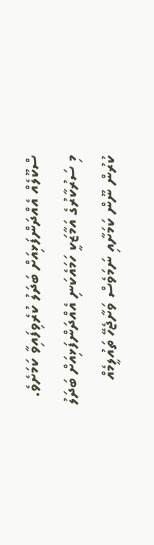ސްކޫލެއް އެއްދަންފަޅިއަށް ބަދަލު ކުރެވިފައިވާ ކަމަށެވެ.
މި ސަރުކާރުގެ އަމާޒަކީ ހަމައެކަނި އެއްދަންފަޅިއަށް ބަދަލު ކުރުން ނޫން ކަމަށާއި ނަމަވެސް ވަށާޖެހޭ ތައުލީމެއް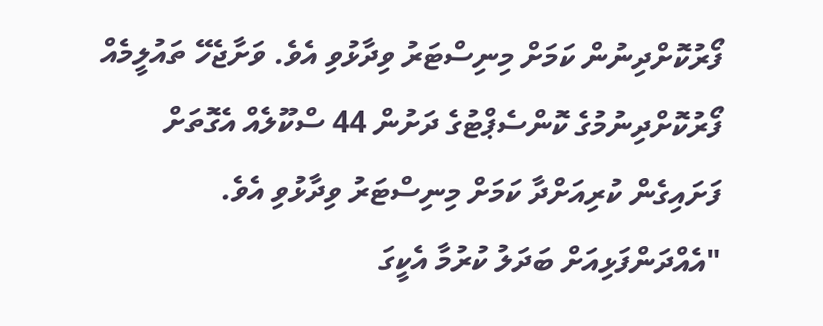ފޯރުކޮށްދިނުން ކަމަށް މިނިސްޓަރު ވިދާޅުވި އެވެ. ވަށާޖެހޭ ތައުލީމެއް ފޯރުކޮށްދިނުމުގެ ކޮންސެޕްޓުގެ ދަށުން 44 ސްކޫލެއް އެގޮތަށް ފަށައިގެން ކުރިއަށްދާ ކަމަށް މިނިސްޓަރު ވިދާޅުވި އެވެ.
"އެއްދަންފަޅިއަށް ބަދަލު ކުރުމާ އެކީގަ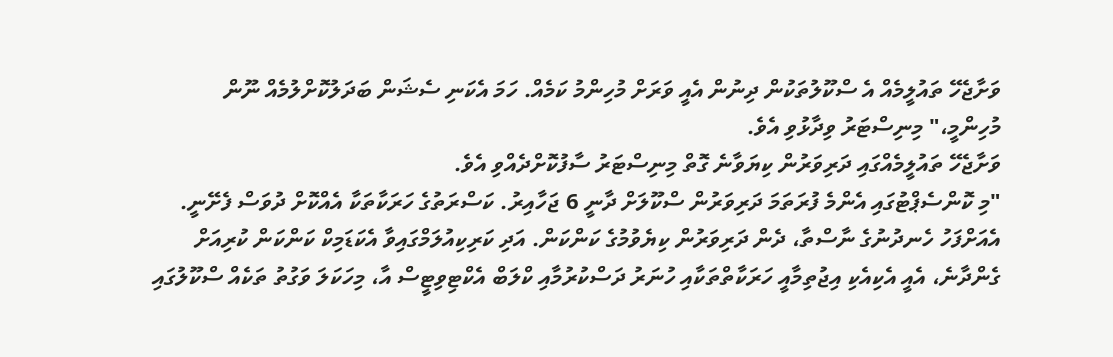ވަށާޖެހޭ ތައުލީމެއް އެ ސްކޫލުތަކުން ދިނުން އެއީ ވަރަށް މުހިންމު ކަމެއް. ހަމަ އެކަނި ސެޝަން ބަދަލުކޮށްލުމެއް ނޫން މުހިންމީ،" މިނިސްޓަރު ވިދާޅުވި އެވެ.
ވަށާޖެހޭ ތައުލީމެއްގައި ދަރިވަރުން ކިޔަވާނެ ގޮތް މިނިސްޓަރު ސާފުކޮށްދެއްވި އެވެ.
"މި ކޮންސެޕްޓުގައި އެންމެ ފުރަތަމަ ދަރިވަރުން ސްކޫލަށް ދާނީ 6 ޖަހާއިރު. ކަސްރަތުގެ ހަރަކާތަކާ އެއްކޮށް ދުވަސް ފެށޭނީ. އެއަށްފަހު ހެނދުނުގެ ނާސްތާ، ދެން ދަރިވަރުން ކިޔެވުމުގެ ކަންކަން. އަދި ކަރިކިއުލަމްގައިވާ އެކަޑަމިކް ކަންކަން ކުރިއަށް ގެންދާނެ، އެއީ އެކިއެކި އިޖުތިމާއީ ހަރަކާތްތަކާއި ހުނަރު ދަސްކުރުމާއި ކްލަބް އެކްޓިވިޓީސް އާ، މިހަކަލަ ވަގުތު ތަކެއް ސްކޫލުގައި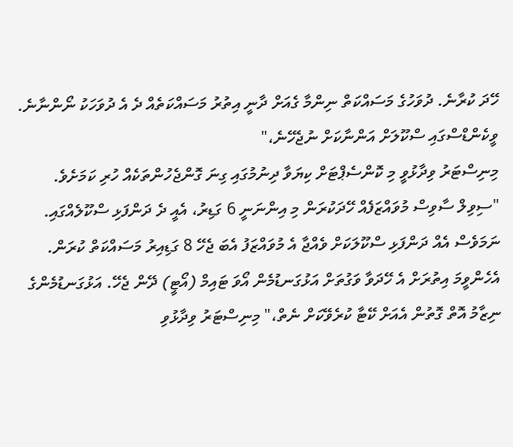ހޭދަ ކުރާނެ. ދުވަހުގެ މަސައްކަތް ނިންމާ ގެއަށް ދާނީ އިތުރު މަސައްކަތެއް ދެ އެ ދުވަހަކު ނޯންނާނެ. ވީކެންޑްސްގައި ސްކޫލަށް އަންނާކަށް ނުޖެހޭނެ،"
މިނިސްޓަރު ވިދާޅުވީ މި ކޮންސެޕްޓަށް ކިޔަވާ ދިނުމުގައި ގިނަ ގޮންޖެހުންތަކެއް ހުރި ކަމަށެވެ.
"ސިވިލް ސާވިސް މުވައްޒަފެއް ހޭދަކުރަން މި އިންނަނީ 6 ގަޑިރު، އެއީ ދެ ދަންފަޅި ސްކޫލެއްގައި. ނަމަވެސް އެއް ދަންފަޅި ސްކޫލަކަށް ވެއްޖާ އެ މުވައްޒަފު އެބަ ޖެހޭ 8 ގަޑިއިރު މަސައްކަތް ކުރަން. އެހެންވީމަ އިތުރަށް އެ ހޭދަވާ ވަގުތަށް އަޅުގަނޑުމެން އޯވަ ޓައިމް (އޯޓީ) ދޭން ޖެހޭ. އަޅުގަނޑުމެންގެ ނިޒާމު އޮތް ގޮތުން އެއަށް ކޭޓާ ކުރެވޭކަށް ނެތް،" މިނިސްޓަރު ވިދާޅުވި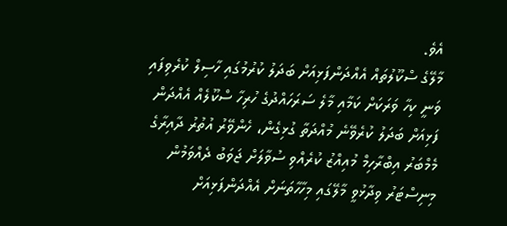އެވެ.
މާލޭގެ ސްކޫލުތައް އެއްދަންފަޅިއަށް ބަދަލު ކުރުމުގައި ހާސިލް ކުރެވިފައި ވަނީ ކިހާ ވަރަކަށް ކަމާއި މާލެ ސަރަހައްދުގެ ހުރިހާ ސްކޫލެއް އެއްދަން ފަޅިއަށް ބަދަލު ކުރެވޭނެ މުއްދަތާ ގުޅިގެން، ހެންވޭރު އުތުރު ދާއިރާގެ މެމްބަރު އިބްރާހިމް މުއިއްޒު ކުރެއްވި ސުވާލަށް ޖަވަބު ދެއްވަމުން މިނިސްޓަރު ވިދާޅުވީ މާލޭގައި މިހާހާތަނަށް އެއްދަންފަޅިއަށް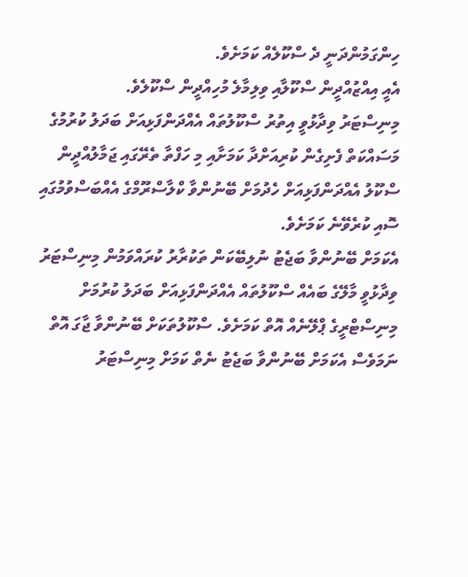ހިންގަމުންދަނީ ދެ ސްކޫލެއް ކަމަށެވެ.
އެއީ އިއްޒުއްދީން ސްކޫލާއި ވިލިމާލެ މުހިއްދީން ސްކޫލެވެ.
މިނިސްޓަރު ވިދާޅުވީ އިތުރު ސްކޫލުތައް އެއްދަންފަޅިއަށް ބަދަލު ކުރުމުގެ މަސައްކަތް ފެށިގެން ކުރިއަށްދާ ކަމަށާއި މި ހަފްތާ ތެރޭގައި ޖަމާލުއްދީން ސްކޫލު އެއްދަންފަޅިއަށް ހެދުމަށް ބޭނުންވާ ކްލާސްރޫމްގެ އެއްބަސްވުމުގައި ސޮއި ކުރެވޭނެ ކަމަށެވެ.
އެކަމަށް ބޭނުންވާ ބަޖެޓު ނުލިބޭކަން ތަކުރާރު ކުރައްވަމުން މިނިސްޓަރު ވިދާޅުވީ މާލޭގެ ބައެއް ސްކޫލުތައް އެއްދަންފަޅިއަށް ބަދަލު ކުރުމަށް މިނިސްޓްރީގެ ޕްލޭނެއް އޮތް ކަމަށެވެ. ސްކޫލުތަކަށް ބޭނުންވާ ޖާގަ އޮތް ނަމަވެސް އެކަމަށް ބޭނުންވާ ބަޖެޓު ނެތް ކަމަށް މިނިސްޓަރު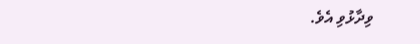ވިދާޅުވި އެވެ.